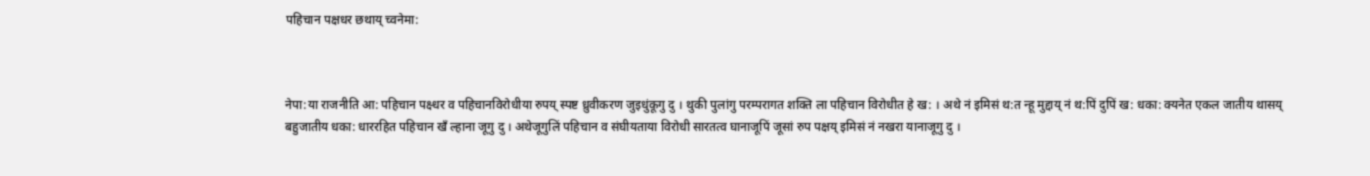पहिचान पक्षधर छथाय् च्वनेमा:



नेपा:या राजनीति आ: पहिचान पक्ष्धर व पहिचानविरोधीया रुपय् स्पष्ट ध्रुवीकरण जुइधुंकूगु दु । थुकी पुलांगु परम्परागत शक्ति ला पहिचान विरोधीत हे ख: । अथे नं इमिसं थ:त न्हू मुद्दाय् नं थ:पिं दुपिं ख: धका: क्यनेत एकल जातीय थासय् बहुजातीय धका: धाररहित पहिचान खँ ल्हाना जूगु दु । अथेजूगुलिं पहिचान व संघीयताया विरोधी सारतत्व घानाजूपिं जूसां रुप पक्षय् इमिसं नं नखरा यानाजूगु दु ।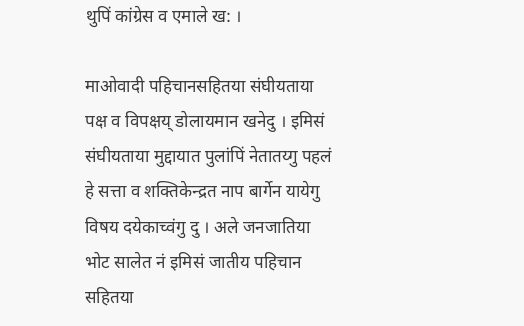थुपिं कांग्रेस व एमाले ख: ।

माओवादी पहिचानसहितया संघीयताया पक्ष व विपक्षय् डोलायमान खनेदु । इमिसं संघीयताया मुद्दायात पुलांपिं नेतातय्‍गु पहलं हे सत्ता व शक्तिकेन्द्रत नाप बार्गेन यायेगु विषय दयेकाच्वंगु दु । अले जनजातिया भोट सालेत नं इमिसं जातीय पहिचान सहितया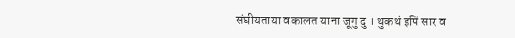संघीयताया वकालत याना जूगु दु । थुकथं इपिं सार व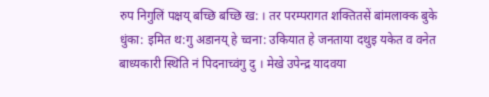रुप निगुलिं पक्षय् बच्छि बच्छि ख: । तर परम्परागत शक्तितसें बांमलाक्क बुके धुंका: इमित थ:गु अडानय् हे च्वना: उकियात हे जनताया दथुइ यकेत व वनेत बाध्यकारी स्थिति नं पिदनाच्वंगु दु । मेखे उपेन्द्र यादवया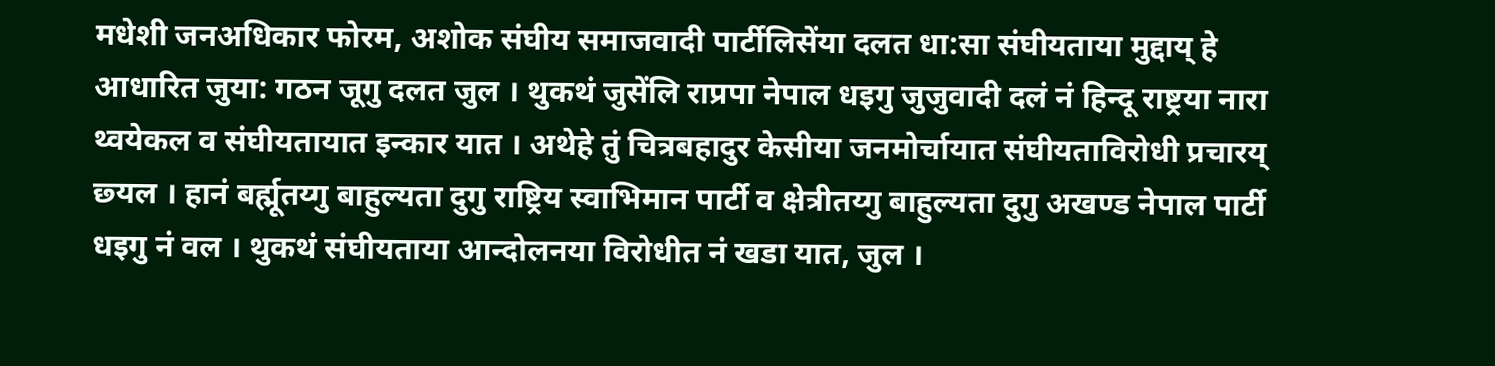मधेशी जनअधिकार फोरम, अशोक संघीय समाजवादी पार्टीलिसेंया दलत धा:सा संघीयताया मुद्दाय् हे आधारित जुया: गठन जूगु दलत जुल । थुकथं जुसेंलि राप्रपा नेपाल धइगु जुजुवादी दलं नं हिन्दू राष्ट्रया नारा थ्वयेकल व संघीयतायात इन्कार यात । अथेहे तुं चित्रबहादुर केसीया जनमोर्चायात संघीयताविरोधी प्रचारय् छ्‍यल । हानं बर्ह्मूतय्‍गु बाहुल्यता दुगु राष्ट्रिय स्वाभिमान पार्टी व क्षेत्रीतय्‍गु बाहुल्यता दुगु अखण्ड नेपाल पार्टी धइगु नं वल । थुकथं संघीयताया आन्दोलनया विरोधीत नं खडा यात, जुल ।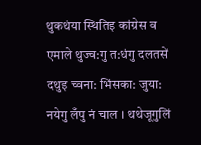थुकथंया स्थितिइ कांग्रेस व एमाले थुज्व:गु त:धंगु दलतसें दथुइ च्वना: भिंसका: जुया: नयेगु लँपु नं चाल । थथेजूगुलिं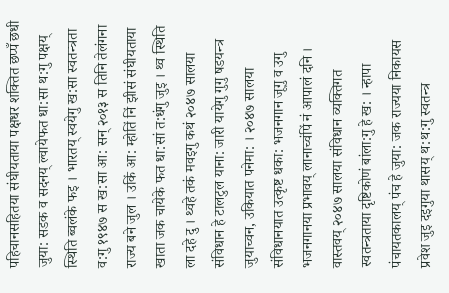पहिचानसहितया संघीयताया पक्षधर शक्तित छप्पँ छधी जुया: सडक व सदनय् ल्वायेफत धा:सा थ:गु पक्षय् स्थिति ब्वलंके फइ । भारतय् स्वयेगु ख:सा स्वतन्त्रता व:गु १९४७ स ख:सा आ: सन् २०१३ स तिनि तेलंगना राज्य बने जुल । उकिं आ: म्होतिं निं झीसं संघीयताया खाता जक चायेके फत धा:सां त:धंगु जुइ । थ्व स्थिति ला दहे दु । थ्वहे तकं मवइगु कथं २०४७ सालया संविधान हे टालटुल याना: जारी यायेगु गुगु षडयन्त्र जुयाच्वन, उकियात पनेमा: । २०४७ सालया संविधानयात उत्कृष्ट धका: भजनगान जूगु व उगु भजनगानया प्रभावय् लानाच्वंपिं नं आपालं दनि । वास्तवय् २०४७ सालया संविधान व्यक्तिगत स्वतन्त्रताया दृष्टिकोणं बांला:गु हे ख: । न्हापा पंचायतकालय् पंच हे जुया: जक राज्यया निकायस प्रवेश जुइ दइगुया थासय् थ:थ:गु स्वतन्त्र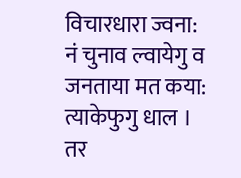विचारधारा ज्वना: नं चुनाव ल्वायेगु व जनताया मत कया: त्याकेफुगु धाल । तर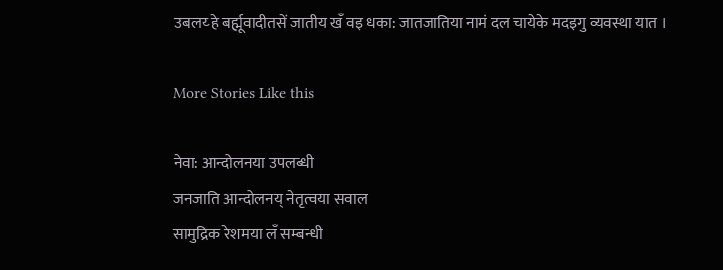उबलय्‍ हे बर्ह्मूवादीतसें जातीय खँ वइ धका: जातजातिया नामं दल चायेके मदइगु व्यवस्था यात ।

More Stories Like this

नेवा: आन्दोलनया उपलब्धी
जनजाति आन्दोलनय् नेतृत्वया सवाल
सामुद्रिक रेशमया लँ सम्बन्धी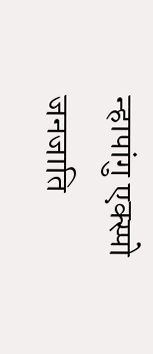न्हापांगु एक्स्पो
जनजाति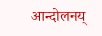आन्दोलनय्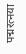पद्मरत्नया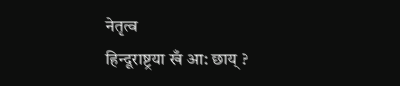नेतृत्व
हिन्दूराष्ट्रया खँ आ: छाय् ?